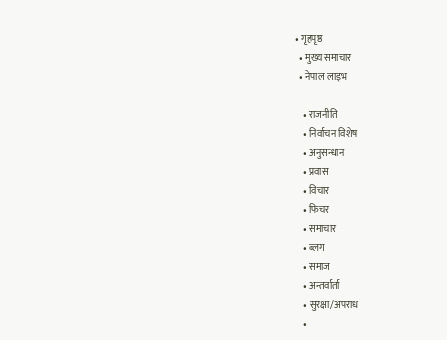• गृहपृष्ठ
  • मुख्य समाचार
  • नेपाल लाइभ

    • राजनीति
    • निर्वाचन विशेष
    • अनुसन्धान
    • प्रवास
    • विचार
    • फिचर
    • समाचार
    • ब्लग
    • समाज
    • अन्तर्वार्ता
    • सुरक्षा/अपराध
    •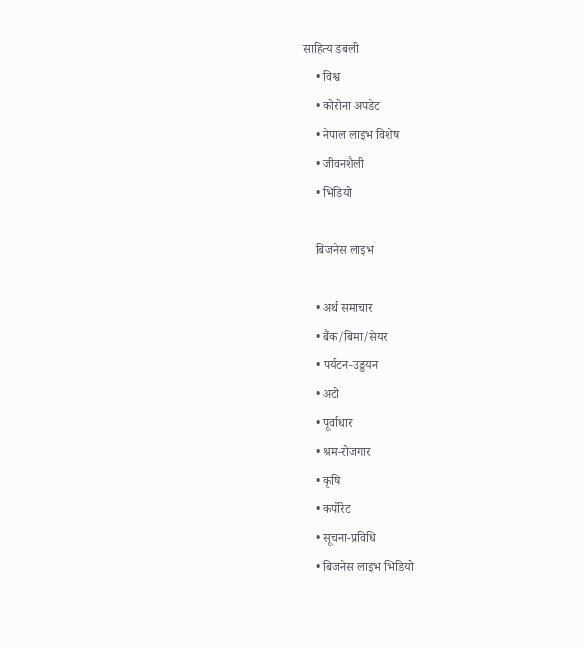साहित्य डबली
    • विश्व
    • कोरोना अपडेट
    • नेपाल लाइभ विशेष
    • जीवनशैली
    • भिडियो

    बिजनेस लाइभ

    • अर्थ समाचार
    • बैंक/बिमा/सेयर
    • पर्यटन-उड्डयन
    • अटो
    • पूर्वाधार
    • श्रम-रोजगार
    • कृषि
    • कर्पोरेट
    • सूचना-प्रविधि
    • बिजनेस लाइभ भिडियो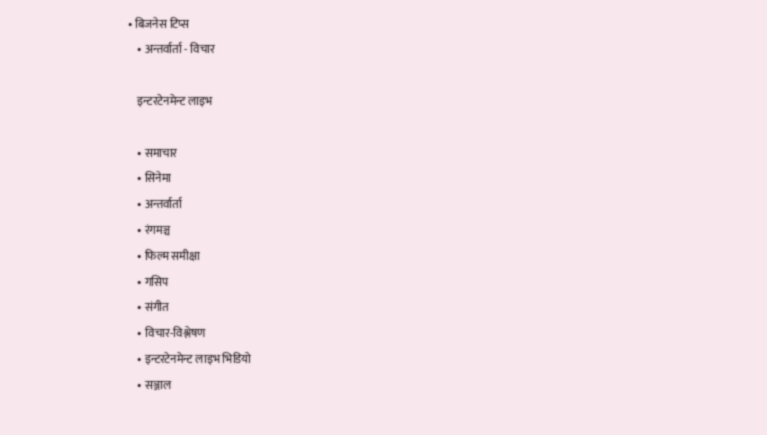• बिजनेस टिप्स
    • अन्तर्वार्ता - विचार

    इन्टरटेनमेन्ट लाइभ

    • समाचार
    • सिनेमा
    • अन्तर्वार्ता
    • रंगमञ्च
    • फिल्म समीक्षा
    • गसिप
    • संगीत
    • विचार-विश्लेषण
    • इन्टरटेनमेन्ट लाइभ भिडियो
    • सञ्जाल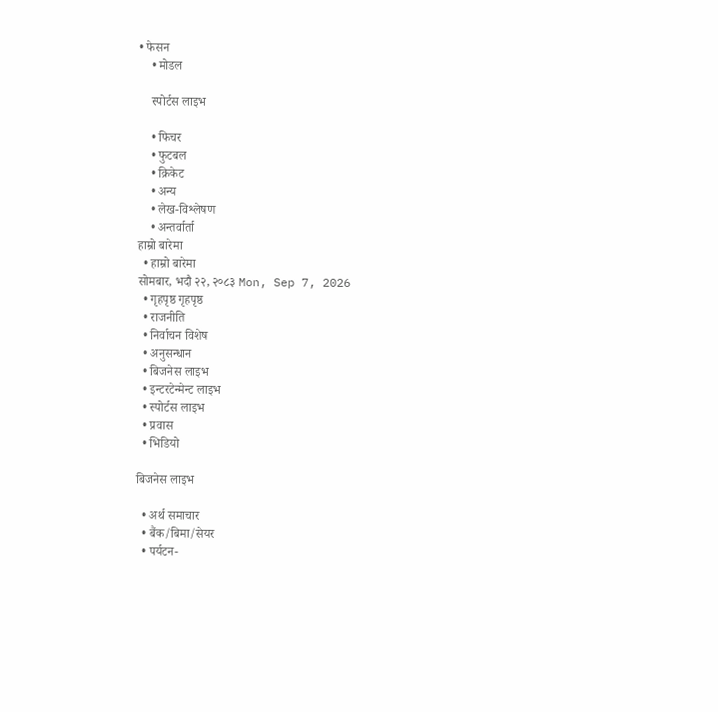• फेसन
    • मोडल

    स्पोर्टस लाइभ

    • फिचर
    • फुटबल
    • क्रिकेट
    • अन्य
    • लेख-विश्लेषण
    • अन्तर्वार्ता
हाम्रो बारेमा
  • हाम्रो बारेमा
सोमबार, भदौ २२, २०८३ Mon, Sep 7, 2026
  • गृहपृष्ठ गृहपृष्ठ
  • राजनीति
  • निर्वाचन विशेष
  • अनुसन्धान
  • बिजनेस लाइभ
  • इन्टरटेन्मेन्ट लाइभ
  • स्पोर्टस लाइभ
  • प्रवास
  • भिडियो

बिजनेस लाइभ

  • अर्थ समाचार
  • बैंक/बिमा/सेयर
  • पर्यटन-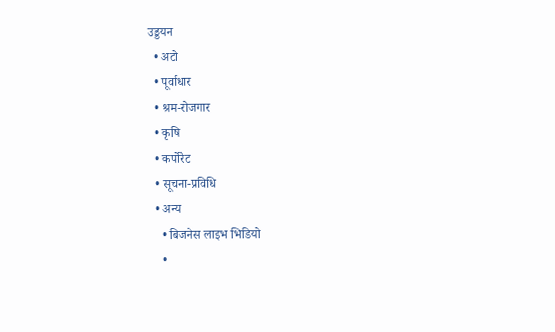उड्डयन
  • अटो
  • पूर्वाधार
  • श्रम-रोजगार
  • कृषि
  • कर्पोरेट
  • सूचना-प्रविधि
  • अन्य
    • बिजनेस लाइभ भिडियो
    •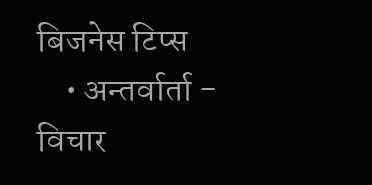बिजनेस टिप्स
    • अन्तर्वार्ता - विचार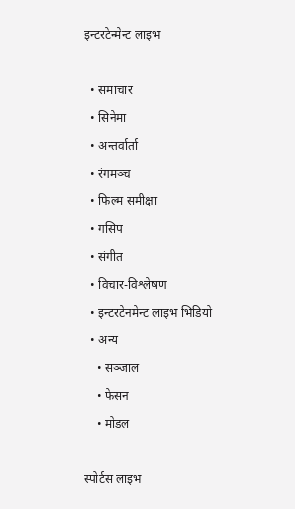इन्टरटेन्मेन्ट लाइभ

  • समाचार
  • सिनेमा
  • अन्तर्वार्ता
  • रंगमञ्च
  • फिल्म समीक्षा
  • गसिप
  • संगीत
  • विचार-विश्लेषण
  • इन्टरटेनमेन्ट लाइभ भिडियो
  • अन्य
    • सञ्जाल
    • फेसन
    • मोडल

स्पोर्टस लाइभ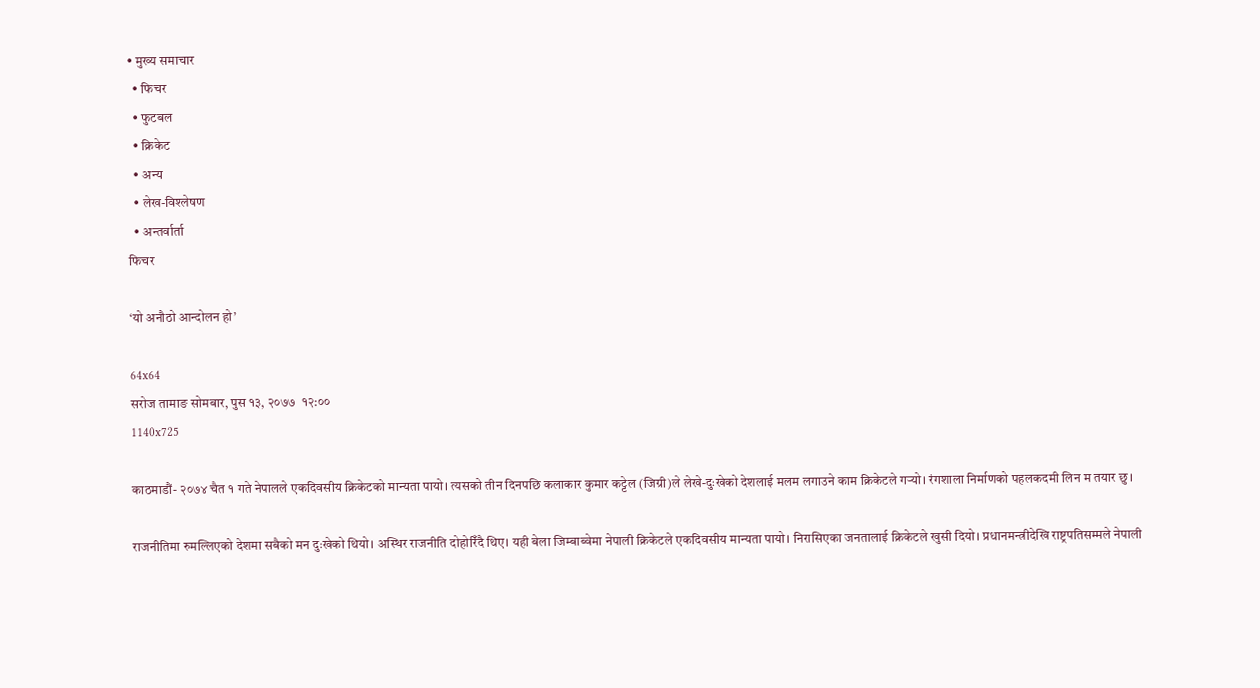• मुख्य समाचार
  • फिचर
  • फुटबल
  • क्रिकेट
  • अन्य
  • लेख-विश्लेषण
  • अन्तर्वार्ता
फिचर

‘यो अनौठो आन्दोलन हो’

64x64
सरोज तामाङ सोमबार, पुस १३, २०७७  १२:००
1140x725

काठमाडौं- २०७४ चैत १ गते नेपालले एकदिवसीय क्रिकेटको मान्यता पायो। त्यसको तीन दिनपछि कलाकार कुमार कट्टेल (जिग्री)ले लेखे-दुःखेको देशलाई मलम लगाउने काम क्रिकेटले गर्‍यो। रंगशाला निर्माणको पहलकदमी लिन म तयार छु।

राजनीतिमा रुमल्लिएको देशमा सबैको मन दुःखेको थियो। अस्थिर राजनीति दोहोरिँदै थिए। यही बेला जिम्बाब्वेमा नेपाली क्रिकेटले एकदिवसीय मान्यता पायो। निरासिएका जनतालाई क्रिकेटले खुसी दियो। प्रधानमन्त्रीदेखि राष्ट्रपतिसम्मले नेपाली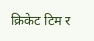क्रिकेट टिम र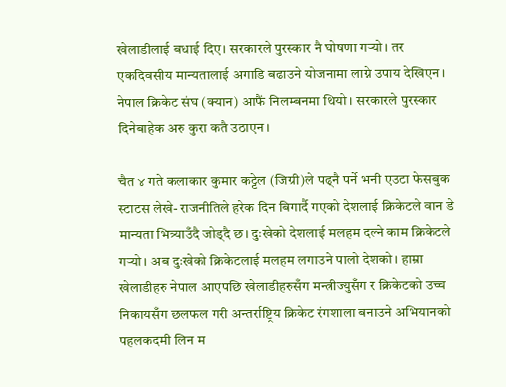खेलाडीलाई बधाई दिए। सरकारले पुरस्कार नै घोषणा गर्‍यो। तर एकदिवसीय मान्यतालाई अगाडि बढाउने योजनामा लाग्ने उपाय देखिएन। नेपाल क्रिकेट संघ (क्यान) आफैं निलम्बनमा थियो। सरकारले पुरस्कार दिनेबाहेक अरु कुरा कतै उठाएन।

चैत ४ गते कलाकार कुमार कट्टेल (जिग्री)ले पढ्नै पर्ने भनी एउटा फेसबुक स्टाटस लेखे- राजनीतिले हरेक दिन बिगार्दै गएको देशलाई क्रिकेटले वान डे मान्यता भित्र्याउँदै जोड्दै छ। दुःखेको देशलाई मलहम दल्ने काम क्रिकेटले गर्‍यो। अब दुःखेको क्रिकेटलाई मलहम लगाउने पालो देशको। हाम्रा खेलाडीहरु नेपाल आएपछि खेलाडीहरुसँग मन्त्रीज्युसँग र क्रिकेटको उच्च निकायसँग छलफल गरी अन्तर्राष्ट्रिय क्रिकेट रंगशाला बनाउने अभियानको पहलकदमी लिन म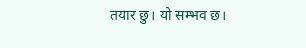तयार छु। यो सम्भव छ।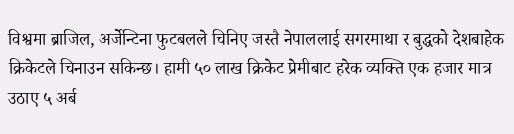विश्वमा ब्राजिल, अर्जेन्टिना फुटबलले चिनिए जस्तै नेपाललाई सगरमाथा र बुद्धको देशबाहेक क्रिकेटले चिनाउन सकिन्छ। हामी ५० लाख क्रिकेट प्रेमीबाट हरेक व्यक्ति एक हजार मात्र उठाए ५ अर्ब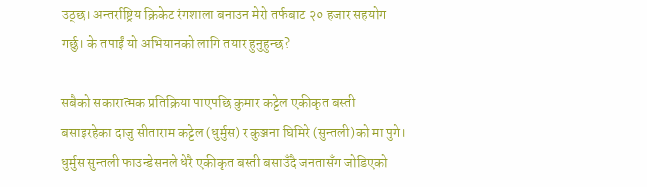उठ्छ। अन्तर्राष्ट्रिय क्रिकेट रंगशाला बनाउन मेरो तर्फबाट २० हजार सहयोग गर्छु। के तपाईं यो अभियानको लागि तयार हुनुहुन्छ?

सबैको सकारात्मक प्रतिक्रिया पाएपछि कुमार कट्टेल एकीकृत बस्ती बसाइरहेका दाजु सीताराम कट्टेल (धुर्मुस) र कुञ्जना घिमिरे (सुन्तली)को मा पुगे। धुर्मुस सुन्तली फाउन्डेसनले धेरै एकीकृत बस्ती बसाउँदै जनतासँग जोडिएको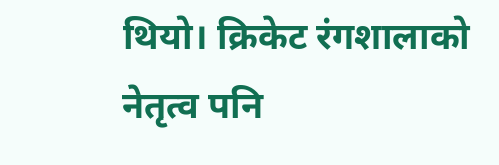थियो। क्रिकेट रंगशालाको नेतृत्व पनि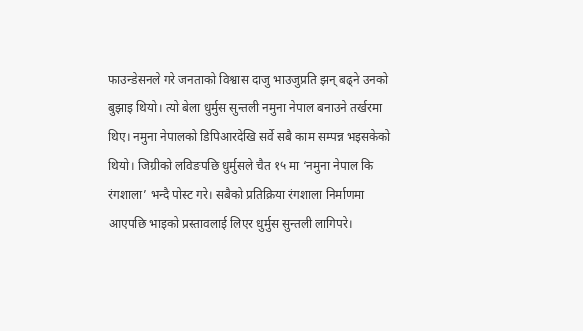फाउन्डेसनले गरे जनताको विश्वास दाजु भाउजुप्रति झन् बढ्ने उनको बुझाइ थियो। त्यो बेला धुर्मुस सुन्तली नमुना नेपाल बनाउने तर्खरमा थिए। नमुना नेपालको डिपिआरदेखि सर्वे सबै काम सम्पन्न भइसकेको थियो। जिग्रीको लविङपछि धुर्मुसले चैत १५ मा ‘नमुना नेपाल कि रंगशाला’ भन्दै पोस्ट गरे। सबैको प्रतिक्रिया रंगशाला निर्माणमा आएपछि भाइको प्रस्तावलाई लिएर धुर्मुस सुन्तली लागिपरे।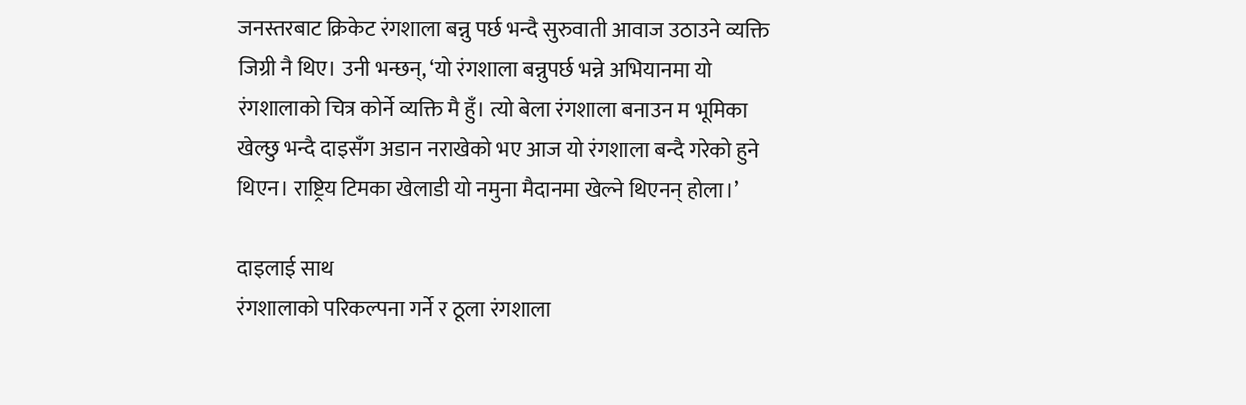जनस्तरबाट क्रिकेट रंगशाला बन्नु पर्छ भन्दै सुरुवाती आवाज उठाउने व्यक्ति जिग्री नै थिए। उनी भन्छन्, ‘यो रंगशाला बन्नुपर्छ भन्ने अभियानमा यो रंगशालाको चित्र कोर्ने व्यक्ति मै हुँ। त्यो बेला रंगशाला बनाउन म भूमिका खेल्छु भन्दै दाइसँग अडान नराखेको भए आज यो रंगशाला बन्दै गरेको हुने थिएन। राष्ट्रिय टिमका खेलाडी यो नमुना मैदानमा खेल्ने थिएनन् होला।’

दाइलाई साथ
रंगशालाको परिकल्पना गर्ने र ठूला रंगशाला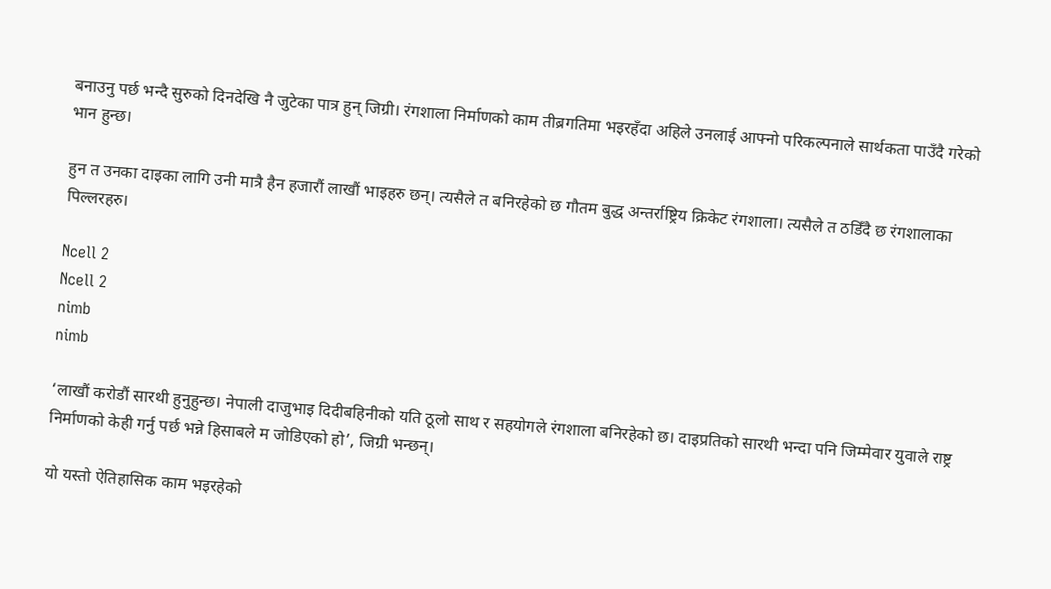बनाउनु पर्छ भन्दै सुरुको दिनदेखि नै जुटेका पात्र हुन् जिग्री। रंगशाला निर्माणको काम तीब्रगतिमा भइरहँदा अहिले उनलाई आफ्नो परिकल्पनाले सार्थकता पाउँदै गरेको भान हुन्छ।

हुन त उनका दाइका लागि उनी मात्रै हैन हजारौं लाखौं भाइहरु छन्। त्यसैले त बनिरहेको छ गौतम बुद्ध अन्तर्राष्ट्रिय क्रिकेट रंगशाला। त्यसैले त ठडिँदै छ रंगशालाका पिल्लरहरु।

Ncell 2
Ncell 2
nimb
nimb

‘लाखौं करोडौं सारथी हुनुहुन्छ। नेपाली दाजुभाइ दिदीबहिनीको यति ठूलो साथ र सहयोगले रंगशाला बनिरहेको छ। दाइप्रतिको सारथी भन्दा पनि जिम्मेवार युवाले राष्ट्र निर्माणको केही गर्नु पर्छ भन्ने हिसाबले म जोडिएको हो’, जिग्री भन्छन्।

यो यस्तो ऐतिहासिक काम भइरहेको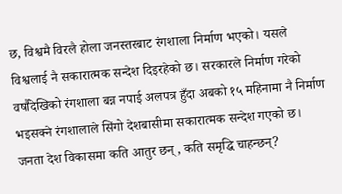छ, विश्वमै विरलै होला जनस्तरबाट रंगशाला निर्माण भएको। यसले विश्वलाई नै सकारात्मक सन्देश दिइरहेको छ। सरकारले निर्माण गरेको वर्षौदेखिको रंगशाला बन्न नपाई अलपत्र हुँदा अबको १५ महिनामा नै निर्माण भइसक्ने रंगशालाले सिंगो देशबासीमा सकारात्मक सन्देश गएको छ। जनता देश विकासमा कति आतुर छन्, कति समृद्धि चाहन्छन्?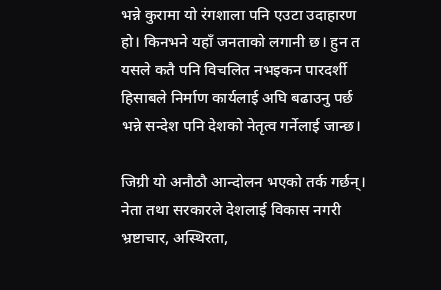भन्ने कुरामा यो रंगशाला पनि एउटा उदाहारण हो। किनभने यहाँ जनताको लगानी छ। हुन त यसले कतै पनि विचलित नभइकन पारदर्शी हिसाबले निर्माण कार्यलाई अघि बढाउनु पर्छ भन्ने सन्देश पनि देशको नेतृत्व गर्नेलाई जान्छ।

जिग्री यो अनौठौ आन्दोलन भएको तर्क गर्छन्। नेता तथा सरकारले देशलाई विकास नगरी भ्रष्टाचार, अस्थिरता,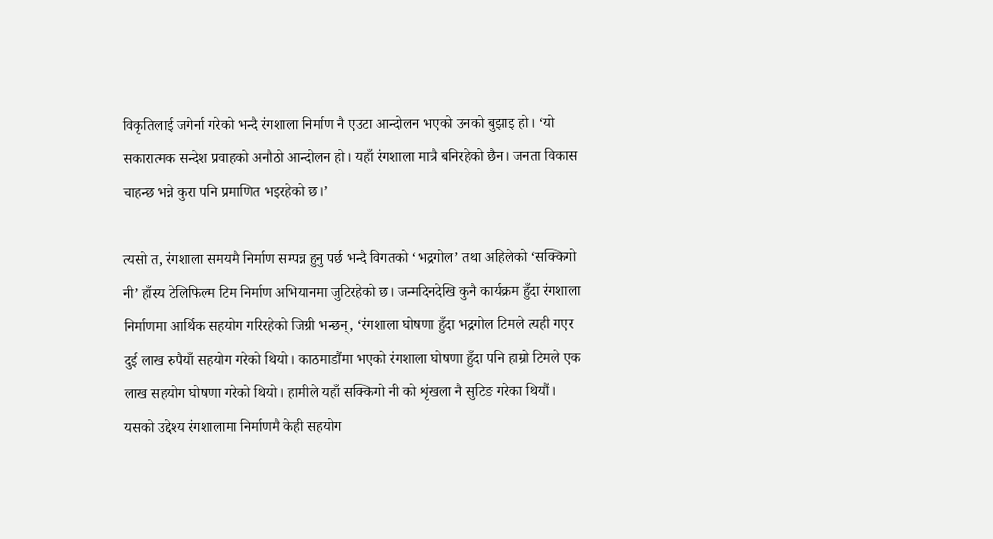विकृतिलाई जगेर्ना गरेको भन्दै रंगशाला निर्माण नै एउटा आन्दोलन भएको उनको बुझाइ हो। ‘यो सकारात्मक सन्देश प्रवाहको अनौठो आन्दोलन हो। यहाँ रंगशाला मात्रै बनिरहेको छैन। जनता विकास चाहन्छ भन्ने कुरा पनि प्रमाणित भइरहेको छ।’

त्यसो त, रंगशाला समयमै निर्माण सम्पन्न हुनु पर्छ भन्दै विगतको ‘भद्रगोल’ तथा अहिलेको ‘सक्किगो नी’ हाँस्य टेलिफिल्म टिम निर्माण अभियानमा जुटिरहेको छ। जन्मदिनदेखि कुनै कार्यक्रम हुँदा रंगशाला निर्माणमा आर्थिक सहयोग गरिरहेको जिग्री भन्छन्, ‘रंगशाला घोषणा हुँदा भद्रगोल टिमले त्यही गएर दुई लाख रुपैयाँ सहयोग गरेको थियो। काठमाडौंमा भएको रंगशाला घोषणा हुँदा पनि हाम्रो टिमले एक लाख सहयोग घोषणा गरेको थियो। हामीले यहाँ सक्किगो नी को शृंखला नै सुटिङ गरेका थियौं। यसको उद्देश्य रंगशालामा निर्माणमै केही सहयोग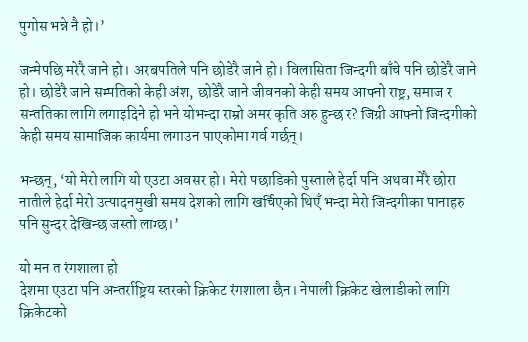पुगोस भन्ने नै हो।’

जन्मेपछि मरेरै जाने हो। अरबपतिले पनि छोडेरै जाने हो। विलासिता जिन्दगी बाँचे पनि छोडेरै जाने हो। छोडेरै जाने सम्पतिको केही अंश, छोडेरै जाने जीवनको केही समय आफ्नो राष्ट्र, समाज र सन्ततिका लागि लगाइदिने हो भने योभन्दा राम्रो अमर कृति अरु हुन्छ र? जिग्री आफ्नो जिन्दगीको केही समय सामाजिक कार्यमा लगाउन पाएकोमा गर्व गर्छन्।

भन्छन्, ‘यो मेरो लागि यो एउटा अवसर हो। मेरो पछाडिको पुस्ताले हेर्दा पनि अथवा मेरै छोरा नातीले हेर्दा मेरो उत्पादनमुखी समय देशको लागि खर्चिएको थिएँ भन्दा मेरो जिन्दगीका पानाहरु पनि सुन्दर देखिन्छ जस्तो लाग्छ।’

यो मन त रंगशाला हो
देशमा एउटा पनि अन्तर्राष्ट्रिय स्तरको क्रिकेट रंगशाला छैन। नेपाली क्रिकेट खेलाडीको लागि क्रिकेटको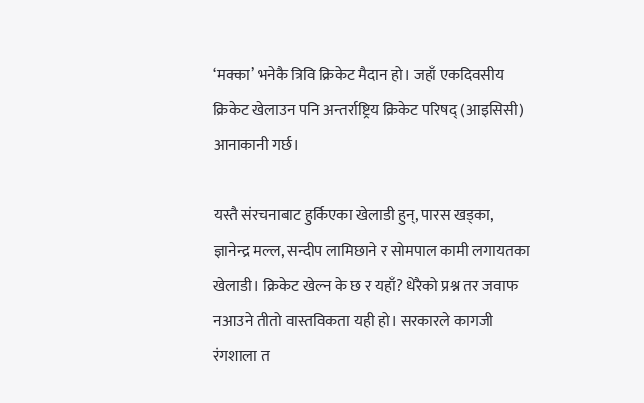‘मक्का’ भनेकै त्रिवि क्रिकेट मैदान हो। जहाँ एकदिवसीय क्रिकेट खेलाउन पनि अन्तर्राष्ट्रिय क्रिकेट परिषद् (आइसिसी) आनाकानी गर्छ।

यस्तै संरचनाबाट हुर्किएका खेलाडी हुन्, पारस खड्का, ज्ञानेन्द्र मल्ल, सन्दीप लामिछाने र सोमपाल कामी लगायतका खेलाडी। क्रिकेट खेल्न के छ र यहाँ? धेरैको प्रश्न तर जवाफ नआउने तीतो वास्तविकता यही हो। सरकारले कागजी रंगशाला त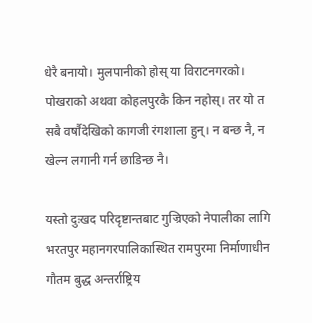धेरै बनायो। मुलपानीको होस् या विराटनगरको। पोखराको अथवा कोहलपुरकै किन नहोस्। तर यो त सबै वर्षौदेखिको कागजी रंगशाला हुन्। न बन्छ नै, न खेल्न लगानी गर्न छाडिन्छ नै।

यस्तो दुःखद परिदृष्टान्तबाट गुज्रिएको नेपालीका लागि भरतपुर महानगरपालिकास्थित रामपुरमा निर्माणाधीन गौतम बुद्ध अन्तर्राष्ट्रिय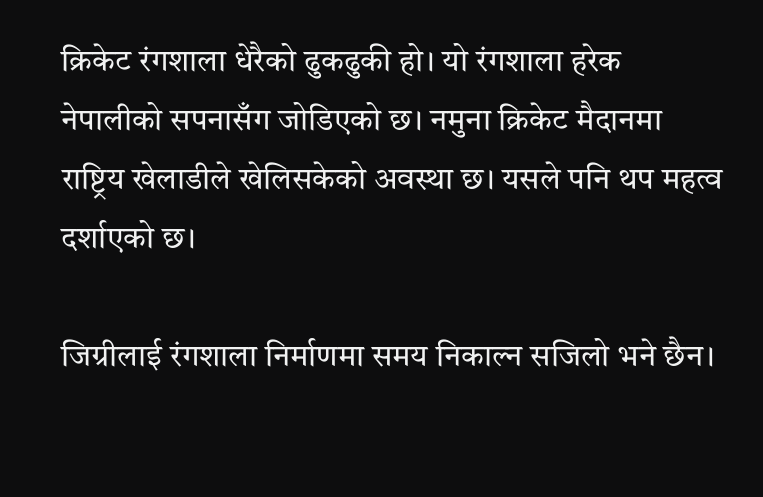क्रिकेट रंगशाला धेरैको ढुकढुकी हो। यो रंगशाला हरेक नेपालीको सपनासँग जोडिएको छ। नमुना क्रिकेट मैदानमा राष्ट्रिय खेलाडीले खेलिसकेको अवस्था छ। यसले पनि थप महत्व दर्शाएको छ।

जिग्रीलाई रंगशाला निर्माणमा समय निकाल्न सजिलो भने छैन।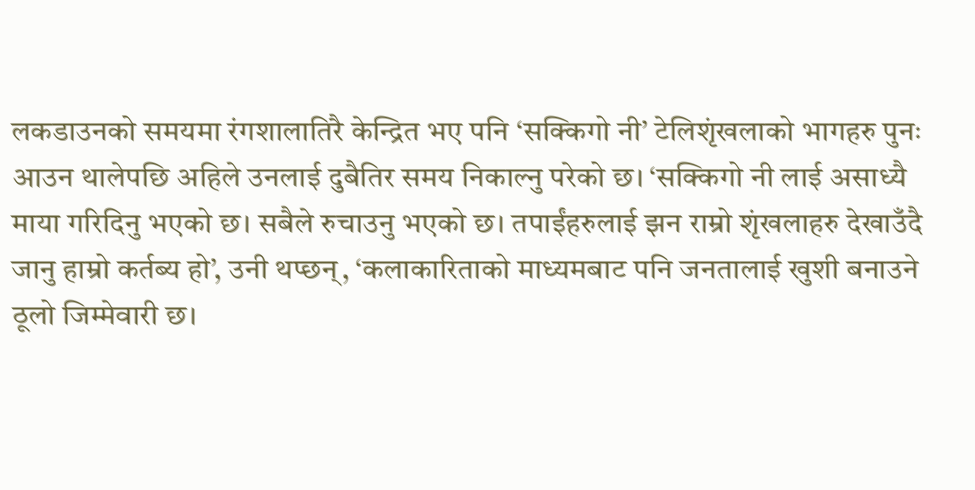लकडाउनको समयमा रंगशालातिरै केन्द्रित भए पनि ‘सक्किगो नी’ टेलिशृंखलाको भागहरु पुनः आउन थालेपछि अहिले उनलाई दुबैतिर समय निकाल्नु परेको छ। ‘सक्किगो नी लाई असाध्यै माया गरिदिनु भएको छ। सबैले रुचाउनु भएको छ। तपाईंहरुलाई झन राम्रो शृंखलाहरु देखाउँदै जानु हाम्रो कर्तब्य हो’, उनी थप्छन्, ‘कलाकारिताको माध्यमबाट पनि जनतालाई खुशी बनाउने ठूलो जिम्मेवारी छ।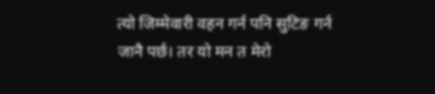त्यो जिम्मेवारी वहन गर्न पनि सुटिङ गर्न जानै पर्छ। तर यो मन त मेरो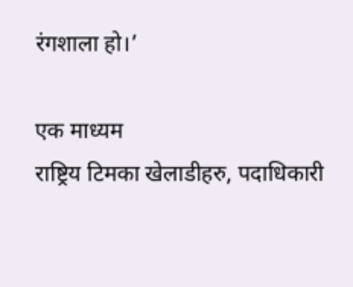रंगशाला हो।’

एक माध्यम
राष्ट्रिय टिमका खेलाडीहरु, पदाधिकारी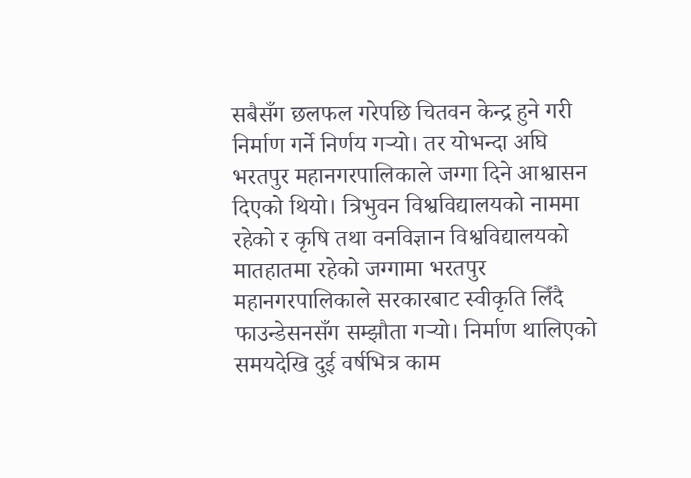सबैसँग छलफल गरेपछि चितवन केन्द्र हुने गरी निर्माण गर्ने निर्णय गर्‍यो। तर योभन्दा अघि भरतपुर महानगरपालिकाले जग्गा दिने आश्वासन दिएको थियो। त्रिभुवन विश्वविद्यालयको नाममा रहेको र कृषि तथा वनविज्ञान विश्वविद्यालयको मातहातमा रहेको जग्गामा भरतपुर महानगरपालिकाले सरकारबाट स्वीकृति लिँदै फाउन्डेसनसँग सम्झौता गर्‍यो। निर्माण थालिएको समयदेखि दुई वर्षभित्र काम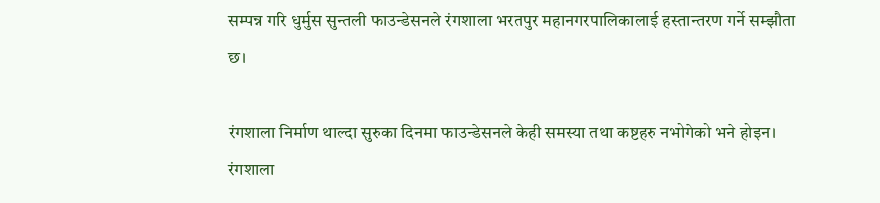सम्पन्न गरि धुर्मुस सुन्तली फाउन्डेसनले रंगशाला भरतपुर महानगरपालिकालाई हस्तान्तरण गर्ने सम्झौता छ।

रंगशाला निर्माण थाल्दा सुरुका दिनमा फाउन्डेसनले केही समस्या तथा कष्टहरु नभोगेको भने होइन। रंगशाला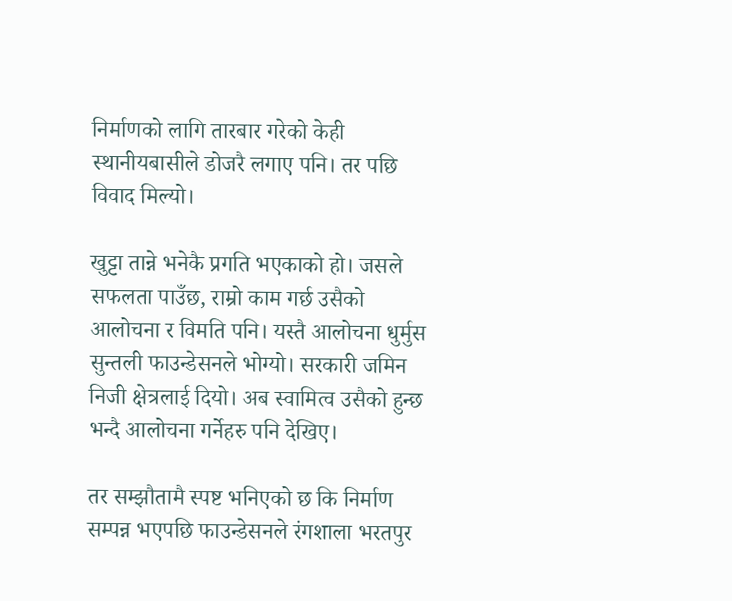निर्माणको लागि तारबार गरेको केही स्थानीयबासीले डोजरै लगाए पनि। तर पछि विवाद मिल्यो।

खुट्टा तान्ने भनेकै प्रगति भएकाको हो। जसले सफलता पाउँछ, राम्रो काम गर्छ उसैको आलोचना र विमति पनि। यस्तै आलोचना धुर्मुस सुन्तली फाउन्डेसनले भोग्यो। सरकारी जमिन निजी क्षेत्रलाई दियो। अब स्वामित्व उसैको हुन्छ भन्दै आलोचना गर्नेहरु पनि देखिए।

तर सम्झौतामै स्पष्ट भनिएको छ कि निर्माण सम्पन्न भएपछि फाउन्डेसनले रंगशाला भरतपुर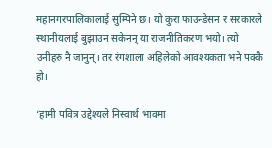महानगरपालिकालाई सुम्पिने छ। यो कुरा फाउन्डेसन र सरकारले स्थानीयलाई बुझाउन सकेनन् या राजनीतिकरण भयो। त्यो उनीहरु नै जानुन्। तर रंगशाला अहिलेको आवश्यकता भने पक्कै हो।

‘हामी पवित्र उद्देश्यले निस्वार्थ भावमा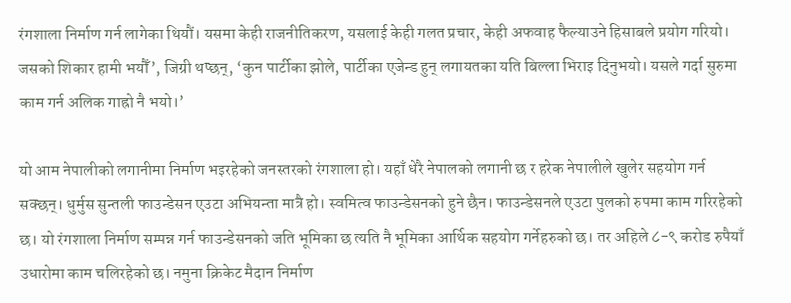रंगशाला निर्माण गर्न लागेका थियौं। यसमा केही राजनीतिकरण, यसलाई केही गलत प्रचार, केही अफवाह फैल्याउने हिसाबले प्रयोग गरियो। जसको शिकार हामी भयौँ’, जिग्री थप्छन्, ‘कुन पार्टीका झोले, पार्टीका एजेन्ड हुन् लगायतका यति बिल्ला भिराइ दिनुभयो। यसले गर्दा सुरुमा काम गर्न अलिक गाह्रो नै भयो।’

यो आम नेपालीको लगानीमा निर्माण भइरहेको जनस्तरको रंगशाला हो। यहाँ धेरै नेपालको लगानी छ र हरेक नेपालीले खुलेर सहयोग गर्न सक्छन्। धुर्मुस सुन्तली फाउन्डेसन एउटा अभियन्ता मात्रै हो। स्वमित्व फाउन्डेसनको हुने छैन। फाउन्डेसनले एउटा पुलको रुपमा काम गरिरहेको छ। यो रंगशाला निर्माण सम्पन्न गर्न फाउन्डेसनको जति भूमिका छ त्यति नै भूमिका आर्थिक सहयोग गर्नेहरुको छ। तर अहिले ८-९ करोड रुपैयाँ उधारोमा काम चलिरहेको छ। नमुना क्रिकेट मैदान निर्माण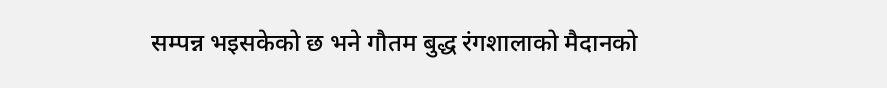सम्पन्न भइसकेको छ भने गौतम बुद्ध रंगशालाको मैदानको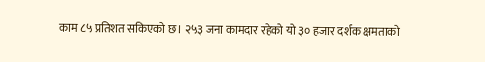काम ८५ प्रतिशत सकिएको छ। २५३ जना कामदार रहेको यो ३० हजार दर्शक क्षमताको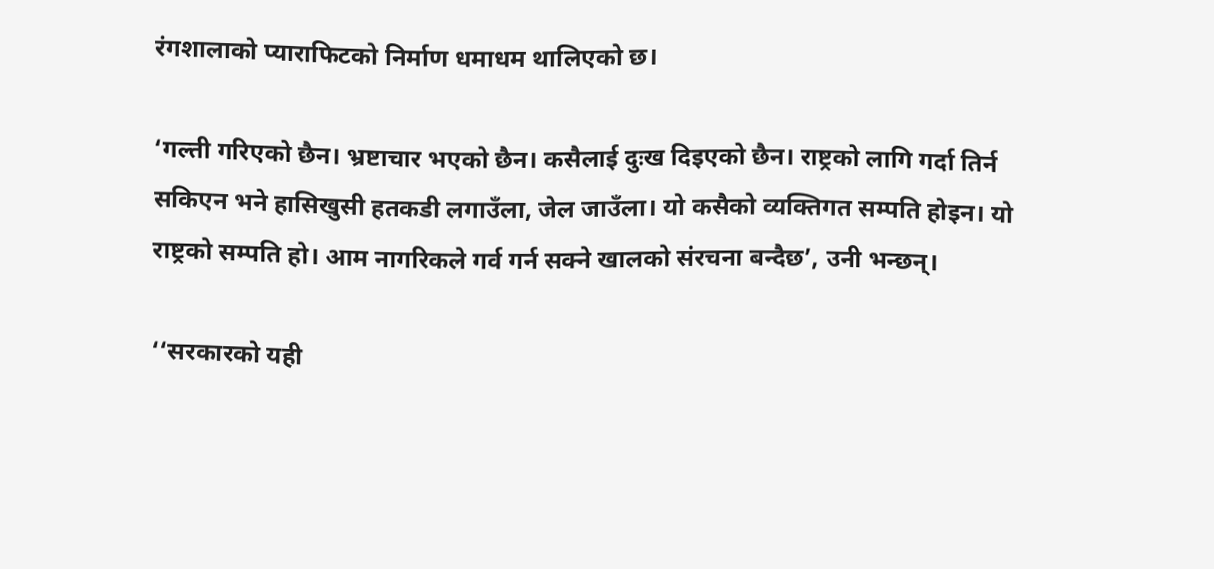रंगशालाको प्याराफिटको निर्माण धमाधम थालिएको छ।

‘गल्ती गरिएको छैन। भ्रष्टाचार भएको छैन। कसैलाई दुःख दिइएको छैन। राष्ट्रको लागि गर्दा तिर्न सकिएन भने हासिखुसी हतकडी लगाउँला, जेल जाउँला। यो कसैको व्यक्तिगत सम्पति होइन। यो राष्ट्रको सम्पति हो। आम नागरिकले गर्व गर्न सक्ने खालको संरचना बन्दैछ’, उनी भन्छन्।

‘‘सरकारको यही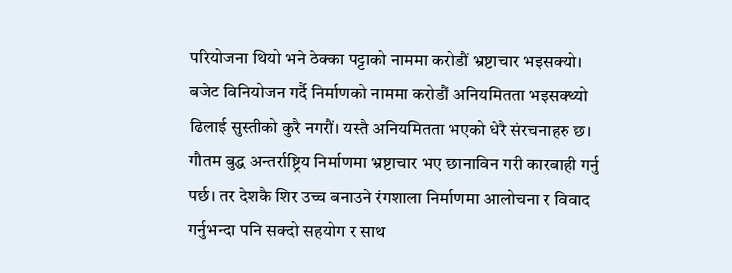परियोजना थियो भने ठेक्का पट्टाको नाममा करोडौं भ्रष्टाचार भइसक्यो। बजेट विनियोजन गर्दै निर्माणको नाममा करोडौं अनियमितता भइसक्थ्यो ढिलाई सुस्तीको कुरै नगरौं। यस्तै अनियमितता भएको धेरै संरचनाहरु छ। गौतम बुद्ध अन्तर्राष्ट्रिय निर्माणमा भ्रष्टाचार भए छानाविन गरी कारबाही गर्नु पर्छ। तर देशकै शिर उच्च बनाउने रंगशाला निर्माणमा आलोचना र विवाद गर्नुभन्दा पनि सक्दो सहयोग र साथ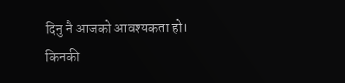दिनु नै आजको आवश्यकता हो। किनकी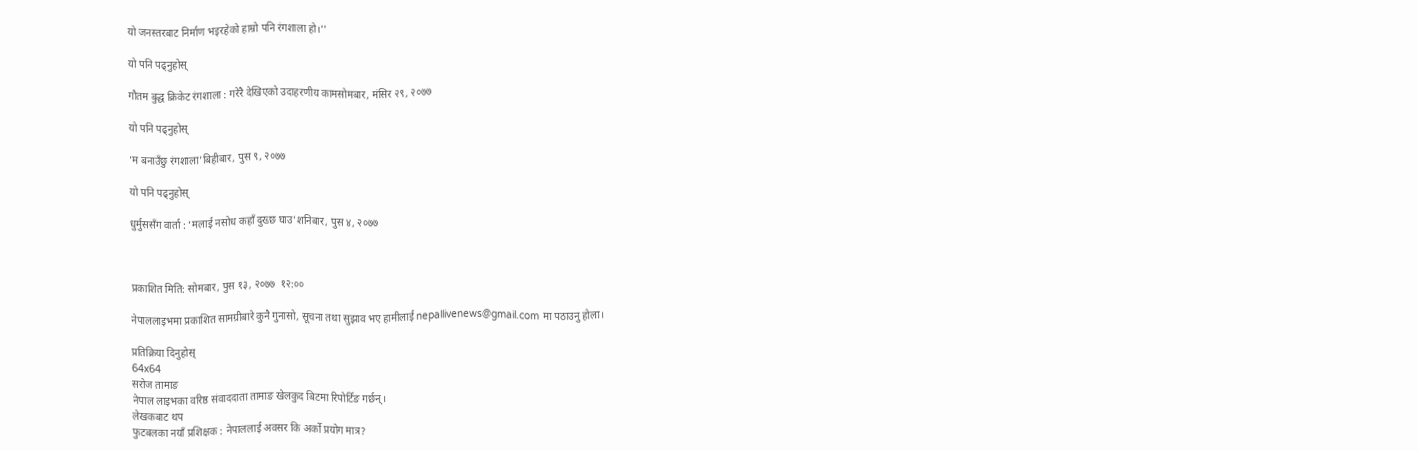यो जनस्तरबाट निर्माण भइरहेको हाम्रो पनि रंगशाला हो।’’

यो पनि पढ्नुहोस्

गौतम बुद्ध क्रिकेट रंगशाला : गरेरै देखिएको उदाहरणीय कामसोमबार, मंसिर २९, २०७७

यो पनि पढ्नुहोस्

‘म बनाउँछु रंगशाला’बिहीबार, पुस ९, २०७७

यो पनि पढ्नुहोस्

धुर्मुससँग वार्ता : ‘मलाई नसोध कहाँ दुख्छ घाउ’शनिबार, पुस ४, २०७७



प्रकाशित मिति: सोमबार, पुस १३, २०७७  १२:००

नेपाललाइभमा प्रकाशित सामग्रीबारे कुनै गुनासो, सूचना तथा सुझाव भए हामीलाई nepallivenews@gmail.com मा पठाउनु होला।

प्रतिक्रिया दिनुहोस्
64x64
सरोज तामाङ
नेपाल लाइभका वरिष्ठ संवाददाता तामाङ खेलकुद बिटमा रिपोर्टिङ गर्छन्।
लेखकबाट थप
फुटबलका नयाँ प्रशिक्षक : नेपाललाई अवसर कि अर्को प्रयोग मात्र?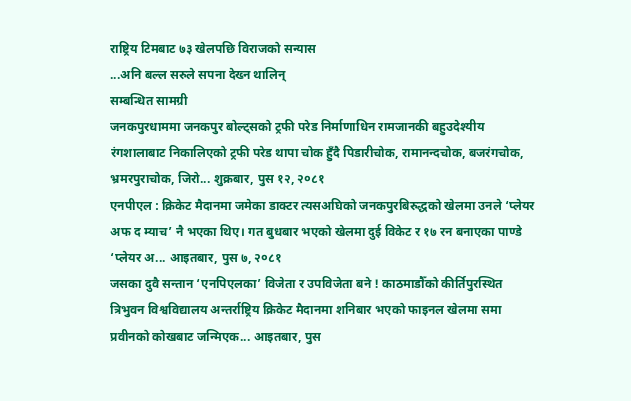राष्ट्रिय टिमबाट ७३ खेलपछि विराजको सन्यास
...अनि बल्ल सरुले सपना देख्‍न थालिन्
सम्बन्धित सामग्री
जनकपुरधाममा जनकपुर बोल्ट्सको ट्रफी परेड निर्माणाधिन रामजानकी बहुउदेश्यीय रंगशालाबाट निकालिएको ट्रफी परेड थापा चोक हुँदै पिडारीचोक, रामानन्दचोक, बजरंगचोक, भ्रमरपुराचोक, जिरो... शुक्रबार, पुस १२, २०८१
एनपीएल : क्रिकेट मैदानमा जमेका डाक्टर त्यसअघिको जनकपुरबिरुद्धको खेलमा उनले ‘प्लेयर अफ द म्याच’ नै भएका थिए। गत बुधबार भएको खेलमा दुई विकेट र १७ रन बनाएका पाण्डे ‘प्लेयर अ... आइतबार, पुस ७, २०८१
जसका दुवै सन्तान ‘एनपिएलका’ विजेता र उपविजेता बने ! काठमाडौँको कीर्तिपुरस्थित त्रिभुवन विश्वविद्यालय अन्तर्राष्ट्रिय क्रिकेट मैदानमा शनिबार भएको फाइनल खेलमा समा प्रवीनको कोखबाट जन्मिएक... आइतबार, पुस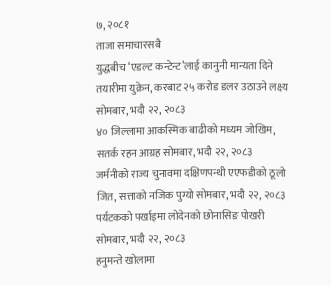७, २०८१
ताजा समाचारसबै
युद्धबीच ‘एडल्ट कन्टेन्ट’लाई कानुनी मान्यता दिने तयारीमा युक्रेन, करबाट २५ करोड डलर उठाउने लक्ष्य सोमबार, भदौ २२, २०८३
४० जिल्लामा आकस्मिक बाढीको मध्यम जोखिम, सतर्क रहन आग्रह सोमबार, भदौ २२, २०८३
जर्मनीको राज्य चुनावमा दक्षिणपन्थी एएफडीको ठूलो जित, सत्ताको नजिक पुग्यो सोमबार, भदौ २२, २०८३
पर्यटकको पर्खाइमा लोदेनको छोनासिङ पोखरी सोमबार, भदौ २२, २०८३
हनुमन्ते खोलामा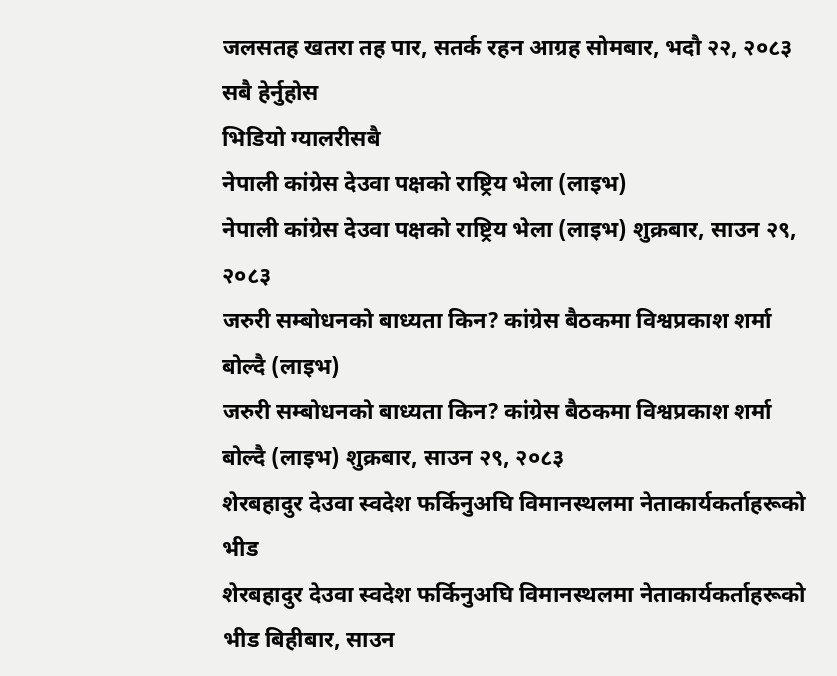जलसतह खतरा तह पार, सतर्क रहन आग्रह सोमबार, भदौ २२, २०८३
सबै हेर्नुहोस
भिडियो ग्यालरीसबै
नेपाली कांग्रेस देउवा पक्षको राष्ट्रिय भेला (लाइभ)
नेपाली कांग्रेस देउवा पक्षको राष्ट्रिय भेला (लाइभ) शुक्रबार, साउन २९, २०८३
जरुरी सम्बोधनको बाध्यता किन? कांग्रेस बैठकमा विश्वप्रकाश शर्मा बोल्दै (लाइभ)
जरुरी सम्बोधनको बाध्यता किन? कांग्रेस बैठकमा विश्वप्रकाश शर्मा बोल्दै (लाइभ) शुक्रबार, साउन २९, २०८३
शेरबहादुर देउवा स्वदेश फर्किनुअघि विमानस्थलमा नेताकार्यकर्ताहरूको भीड
शेरबहादुर देउवा स्वदेश फर्किनुअघि विमानस्थलमा नेताकार्यकर्ताहरूको भीड बिहीबार, साउन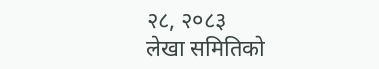२८, २०८३
लेखा समितिको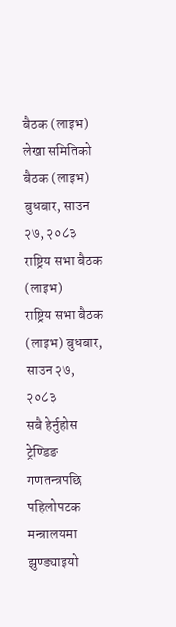बैठक (लाइभ)
लेखा समितिको बैठक (लाइभ) बुधबार, साउन २७, २०८३
राष्ट्रिय सभा बैठक (लाइभ)
राष्ट्रिय सभा बैठक (लाइभ) बुधबार, साउन २७, २०८३
सबै हेर्नुहोस
ट्रेण्डिङ
गणतन्त्रपछि पहिलोपटक मन्त्रालयमा झुण्ड्याइयो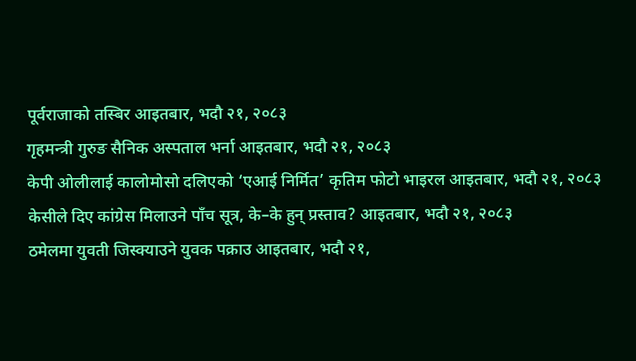पूर्वराजाको तस्बिर आइतबार, भदौ २१, २०८३
गृहमन्त्री गुरुङ सैनिक अस्पताल भर्ना आइतबार, भदौ २१, २०८३
केपी ओलीलाई कालोमोसो दलिएको ‘एआई निर्मित’ कृतिम फोटो भाइरल आइतबार, भदौ २१, २०८३
केसीले दिए कांग्रेस मिलाउने पाँच सूत्र, के–के हुन् प्रस्ताव? आइतबार, भदौ २१, २०८३
ठमेलमा युवती जिस्क्याउने युवक पक्राउ आइतबार, भदौ २१,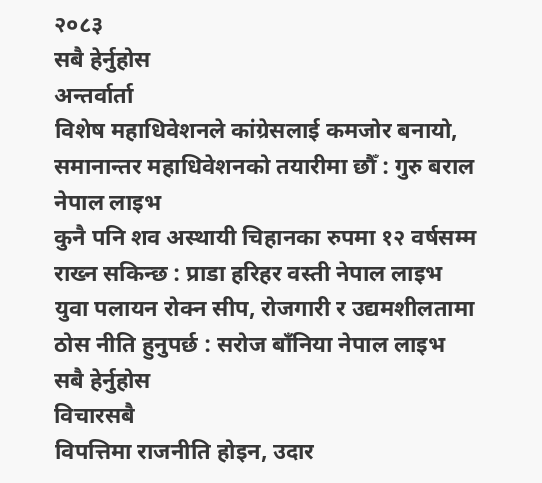२०८३
सबै हेर्नुहोस
अन्तर्वार्ता
विशेष महाधिवेशनले कांग्रेसलाई कमजोर बनायो, समानान्तर महाधिवेशनको तयारीमा छौँ : गुरु बराल नेपाल लाइभ
कुनै पनि शव अस्थायी चिहानका रुपमा १२ वर्षसम्म राख्न सकिन्छ : प्राडा हरिहर वस्ती नेपाल लाइभ
युवा पलायन रोक्न सीप, रोजगारी र उद्यमशीलतामा ठोस नीति हुनुपर्छ : सरोज बाँनिया नेपाल लाइभ
सबै हेर्नुहोस
विचारसबै
विपत्तिमा राजनीति होइन, उदार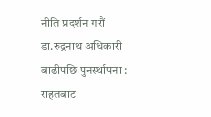नीति प्रदर्शन गरौं डा.रुद्रनाथ अधिकारी
बाढीपछि पुनर्स्थापना : राहतबाट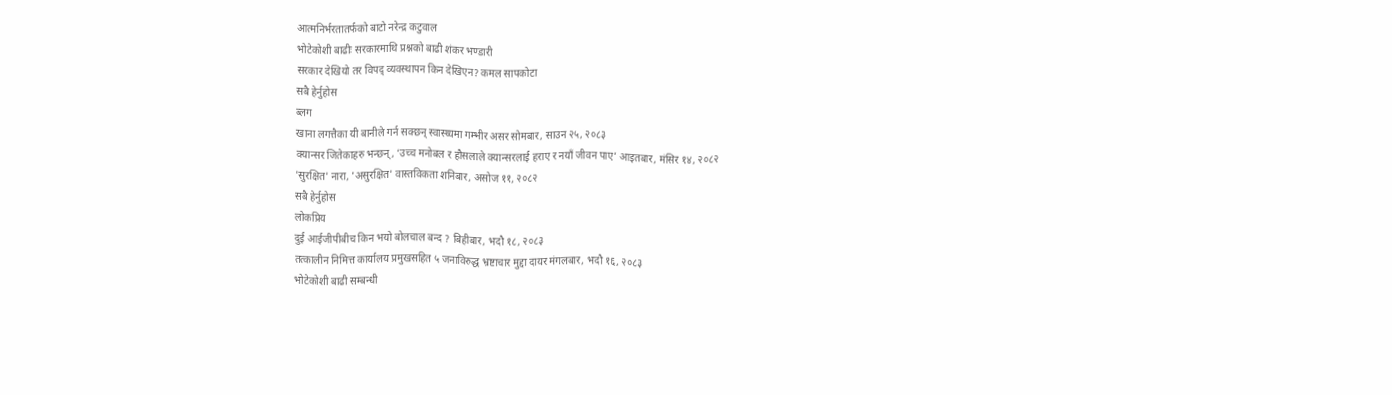आत्मनिर्भरतातर्फको बाटो नरेन्द्र कटुवाल
भोटेकोशी बाढीः सरकारमाथि प्रश्नको बाढी शंकर भण्डारी
सरकार देखियो तर विपद् व्यवस्थापन किन देखिएन? कमल सापकोटा
सबै हेर्नुहोस
ब्लग
खाना लगत्तैका यी बानीले गर्न सक्छन् स्वास्थ्यमा गम्भीर असर सोमबार, साउन २५, २०८३
क्यान्सर जितेकाहरु भन्छन्, ‘उच्च मनोबल र हौसलाले क्यान्सरलाई हराए र नयाँ जीवन पाए’ आइतबार, मंसिर १४, २०८२
'सुरक्षित' नारा, 'असुरक्षित' वास्तविकता शनिबार, असोज ११, २०८२
सबै हेर्नुहोस
लोकप्रिय
दुई आईजीपीबीच किन भयो बोलचाल बन्द ? बिहीबार, भदौ १८, २०८३
तत्कालीन निमित्त कार्यालय प्रमुखसहित ५ जनाविरुद्ध भ्रष्टाचार मुद्दा दायर मंगलबार, भदौ १६, २०८३
भोटेकोशी बाढी सम्बन्धी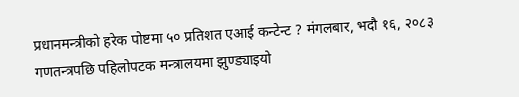प्रधानमन्त्रीको हरेक पोष्टमा ५० प्रतिशत एआई कन्टेन्ट ? मंगलबार, भदौ १६, २०८३
गणतन्त्रपछि पहिलोपटक मन्त्रालयमा झुण्ड्याइयो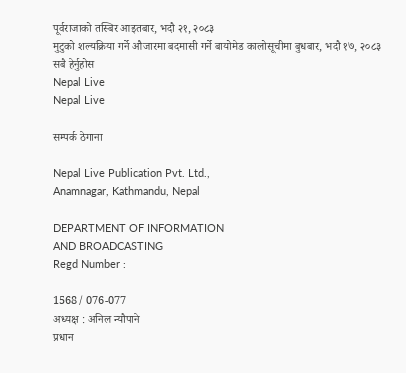पूर्वराजाको तस्बिर आइतबार, भदौ २१, २०८३
मुटुको शल्यक्रिया गर्ने औजारमा बदमासी गर्ने बायोमेड कालोसूचीमा बुधबार, भदौ १७, २०८३
सबै हेर्नुहोस
Nepal Live
Nepal Live

सम्पर्क ठेगाना

Nepal Live Publication Pvt. Ltd.,
Anamnagar, Kathmandu, Nepal

DEPARTMENT OF INFORMATION
AND BROADCASTING
Regd Number :

1568/ 076-077
अध्यक्ष : अनिल न्यौपाने
प्रधान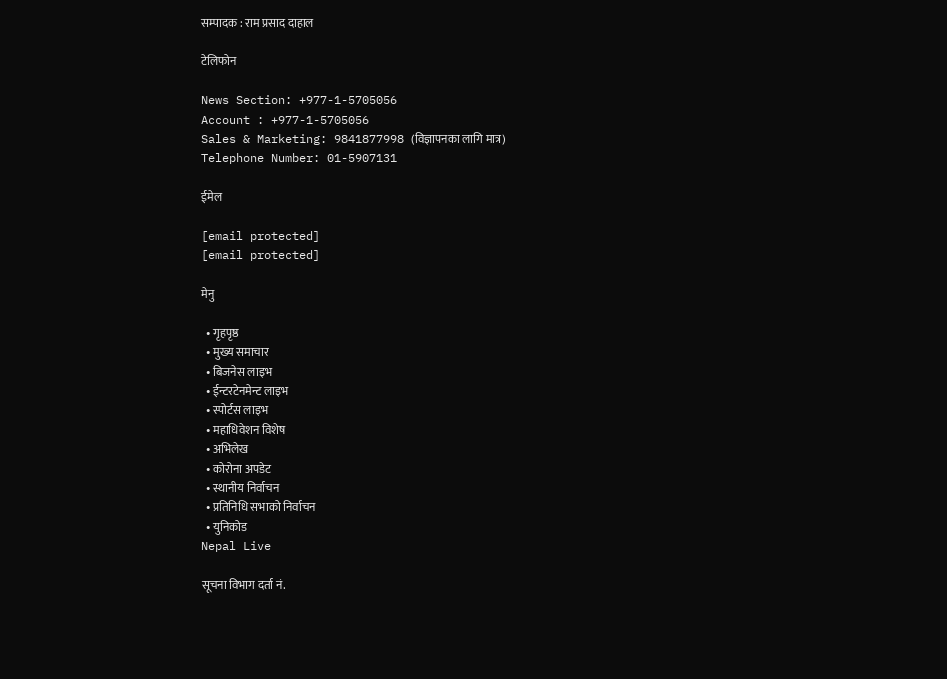सम्पादक : राम प्रसाद दाहाल

टेलिफोन

News Section: +977-1-5705056
Account : +977-1-5705056
Sales & Marketing: 9841877998 (विज्ञापनका लागि मात्र)
Telephone Number: 01-5907131

ईमेल

[email protected]
[email protected]

मेनु

  • गृहपृष्ठ
  • मुख्य समाचार
  • बिजनेस लाइभ
  • ईन्टरटेनमेन्ट लाइभ
  • स्पोर्टस लाइभ
  • महाधिवेशन विशेष
  • अभिलेख
  • कोरोना अपडेट
  • स्थानीय निर्वाचन
  • प्रतिनिधि सभाको निर्वाचन
  • युनिकोड
Nepal Live

सूचना विभाग दर्ता नं.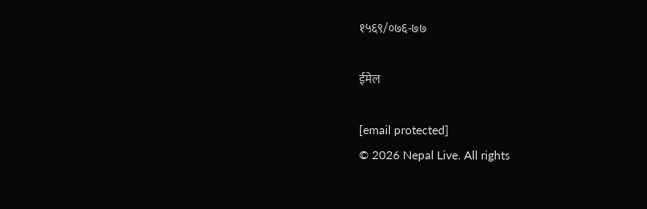१५६९/०७६-७७

ईमेल

[email protected]
© 2026 Nepal Live. All rights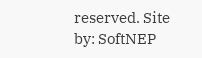reserved. Site by: SoftNEP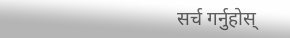सर्च गर्नुहोस्